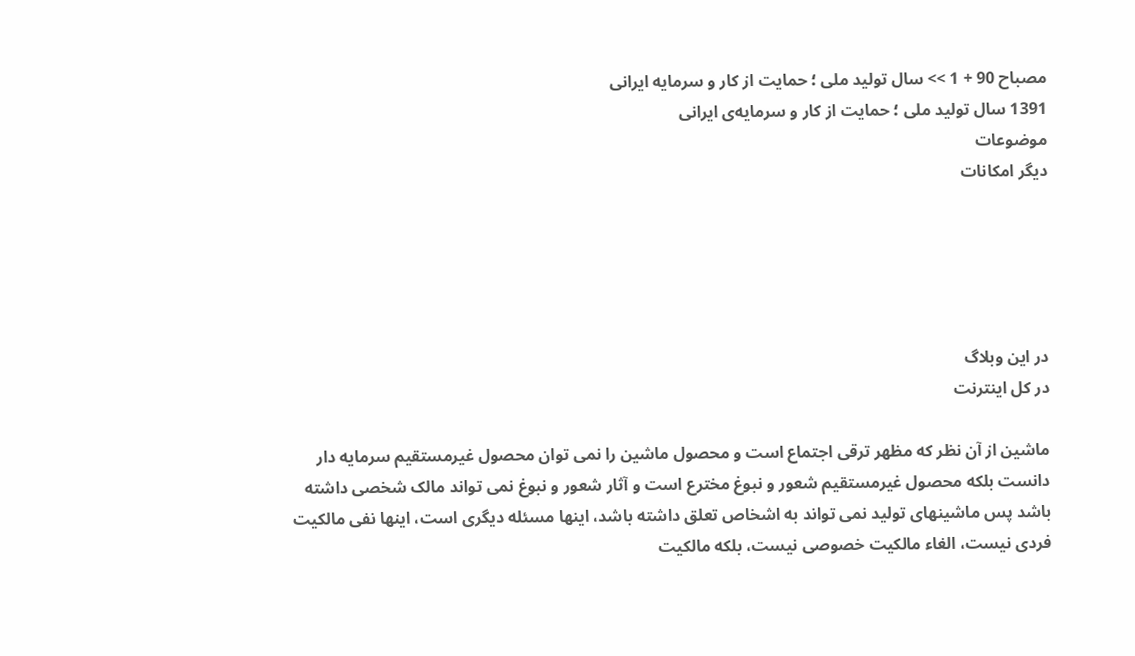مصباح 90 + 1 >> سال تولید ملی ؛ حمایت از کار و سرمایه ایرانی
1391 سال تولید ملی ؛ حمايت از كار و سرمايه‌ى ايرانى
موضوعات
ديگر امکانات





در اين وبلاگ
در كل اينترنت

ماشین از آن نظر که مظهر ترقی اجتماع است و محصول ماشین را نمی توان محصول غیرمستقیم سرمایه دار دانست بلکه محصول غیرمستقیم شعور و نبوغ مخترع است و آثار شعور و نبوغ نمی تواند مالک شخصی داشته باشد پس ماشینهای تولید نمی تواند به اشخاص تعلق داشته باشد، اینها مسئله دیگری است، اینها نفی مالکیت فردی نیست، الغاء مالکیت خصوصی نیست، بلکه مالکیت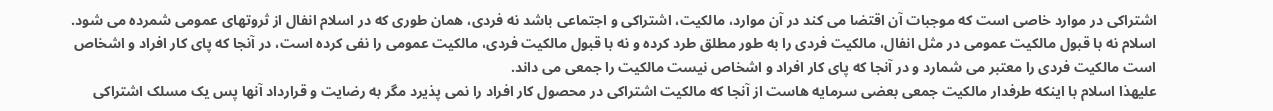اشتراکی در موارد خاصی است که موجبات آن اقتضا می کند در آن موارد، مالکیت، اشتراکی و اجتماعی باشد نه فردی، همان طوری که در اسلام انفال از ثروتهای عمومی شمرده می شود. اسلام نه با قبول مالکیت عمومی در مثل انفال، مالکیت فردی را به طور مطلق طرد کرده و نه با قبول مالکیت فردی، مالکیت عمومی را نفی کرده است، در آنجا که پای کار افراد و اشخاص است مالکیت فردی را معتبر می شمارد و در آنجا که پای کار افراد و اشخاص نیست مالکیت را جمعی می داند.
علیهذا اسلام با اینکه طرفدار مالکیت جمعی بعضی سرمایه هاست از آنجا که مالکیت اشتراکی در محصول کار افراد را نمی پذیرد مگر به رضایت و قرارداد آنها پس یک مسلک اشتراکی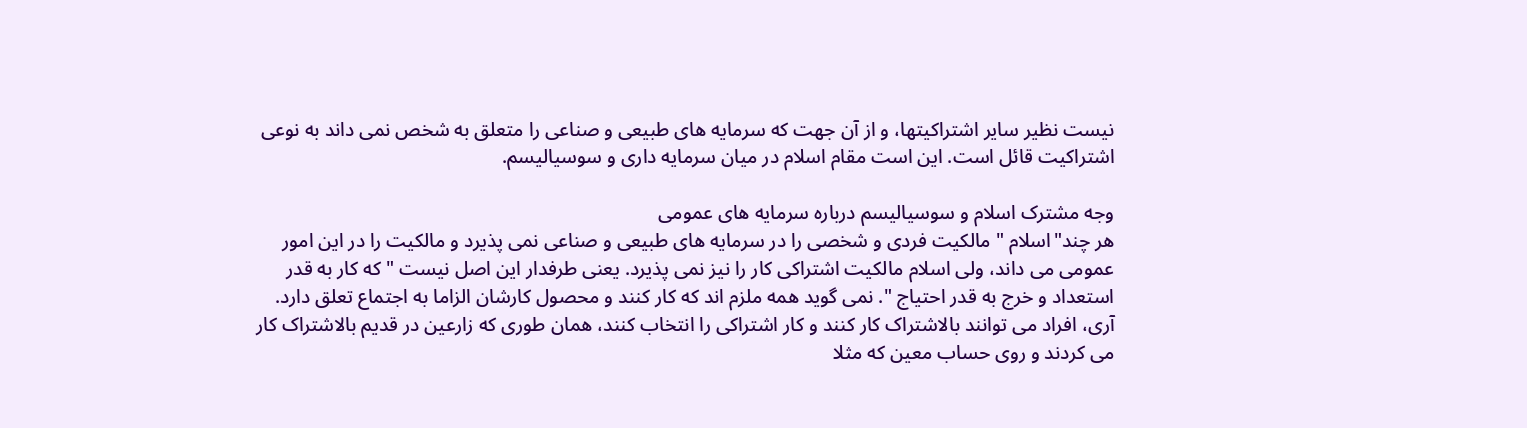نیست نظیر سایر اشتراکیتها، و از آن جهت که سرمایه های طبیعی و صناعی را متعلق به شخص نمی داند به نوعی اشتراکیت قائل است. این است مقام اسلام در میان سرمایه داری و سوسیالیسم.

وجه مشترک اسلام و سوسیالیسم درباره سرمایه های عمومی
هر چند"اسلام " مالکیت فردی و شخصی را در سرمایه های طبیعی و صناعی نمی پذیرد و مالکیت را در این امور عمومی می داند، ولی اسلام مالکیت اشتراکی کار را نیز نمی پذیرد. یعنی طرفدار این اصل نیست "که کار به قدر استعداد و خرج به قدر احتیاج ". نمی گوید همه ملزم اند که کار کنند و محصول کارشان الزاما به اجتماع تعلق دارد. آری، افراد می توانند بالاشتراک کار کنند و کار اشتراکی را انتخاب کنند، همان طوری که زارعین در قدیم بالاشتراک کار می کردند و روی حساب معین که مثلا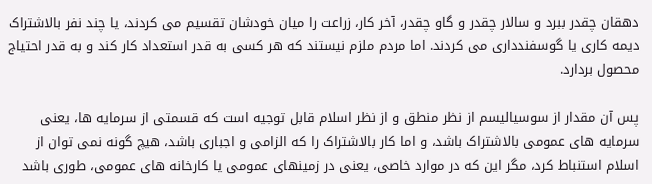دهقان چقدر ببرد و سالار چقدر و گاو چقدر، آخر کار، زراعت را میان خودشان تقسیم می کردند، یا چند نفر بالاشتراک دیمه کاری یا گوسفندداری می کردند. اما مردم ملزم نیستند که هر کسی به قدر استعداد کار کند و به قدر احتیاج محصول بردارد.

پس آن مقدار از سوسیالیسم از نظر منطق و از نظر اسلام قابل توجیه است که قسمتی از سرمایه ها، یعنی سرمایه های عمومی بالاشتراک باشد، و اما کار بالاشتراک را که الزامی و اجباری باشد، هیچ گونه نمی توان از اسلام استنباط کرد، مگر این که در موارد خاصی، یعنی در زمینهای عمومی یا کارخانه های عمومی، طوری باشد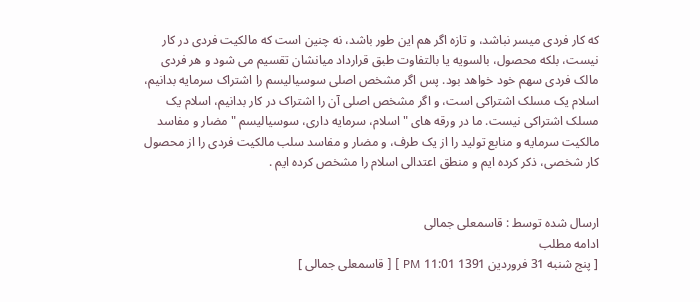که کار فردی میسر نباشد، و تازه اگر هم این طور باشد، نه چنین است که مالکیت فردی در کار نیست، بلکه محصول، بالسویه یا بالتفاوت طبق قرارداد میانشان تقسیم می شود و هر فردی مالک فردی سهم خود خواهد بود. پس اگر مشخص اصلی سوسیالیسم را اشتراک سرمایه بدانیم، اسلام یک مسلک اشتراکی است، و اگر مشخص اصلی آن را اشتراک در کار بدانیم، اسلام یک مسلک اشتراکی نیست. ما در ورقه های " اسلام، سرمایه داری، سوسیالیسم " مضار و مفاسد مالکیت سرمایه و منابع تولید را از یک طرف، و مضار و مفاسد سلب مالکیت فردی را از محصول کار شخصی، ذکر کرده ایم و منطق اعتدالی اسلام را مشخص کرده ایم .


ارسال شده توسط : قاسمعلی جمالی
ادامه مطلب
[ پنج شنبه 31 فروردین 1391 11:01 PM ] [ قاسمعلی جمالی ]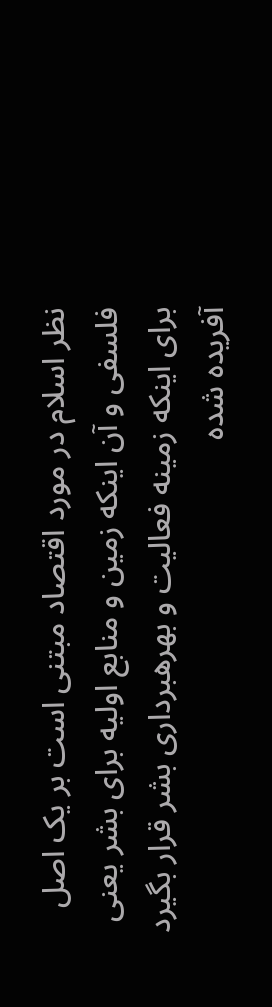نظر اسلام در مورد اقتصاد مبتنی است بر یک اصل فلسفی و آن اینکه زمین و منابع اولیه برای بشر یعنی برای اینکه زمینه فعالیت و بهرهبرداری بشر قرار بگیرد آفریده شده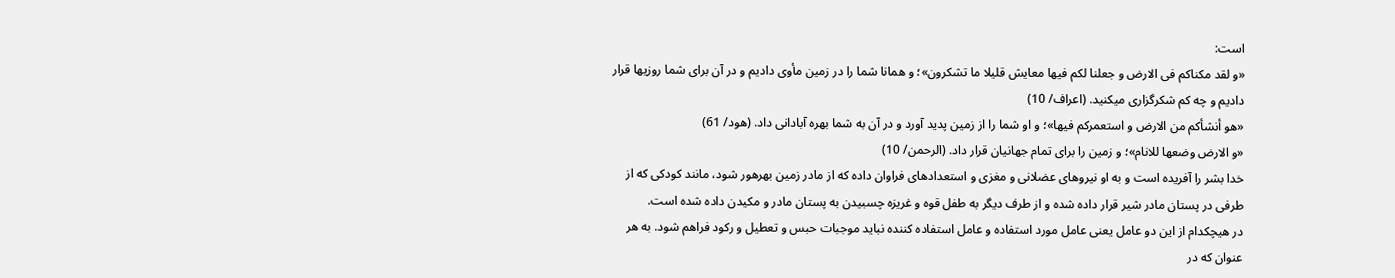است:
«و لقد مکناکم فی الارض و جعلنا لکم فیها معایش قلیلا ما تشکرون»؛ و همانا شما را در زمین مأوی دادیم و در آن برای شما روزیها قرار دادیم و چه کم شکرگزاری میکنید. (اعراف/ 10)
«هو أنشأکم من الارض و استعمرکم فیها»؛ و او شما را از زمین پدید آورد و در آن به شما بهره آبادانی داد. (هود/ 61)
«و الارض وضعها للانام»؛ و زمین را برای تمام جهانیان قرار داد. (الرحمن/ 10)
خدا بشر را آفریده است و به او نیروهای عضلانی و مغزی و استعدادهای فراوان داده که از مادر زمین بهرهور شود، مانند کودکی که از طرفی در پستان مادر شیر قرار داده شده و از طرف دیگر به طفل قوه و غریزه چسبیدن به پستان مادر و مکیدن داده شده است.
در هیچکدام از این دو عامل یعنی عامل مورد استفاده و عامل استفاده کننده نباید موجبات حبس و تعطیل و رکود فراهم شود. به هر عنوان که در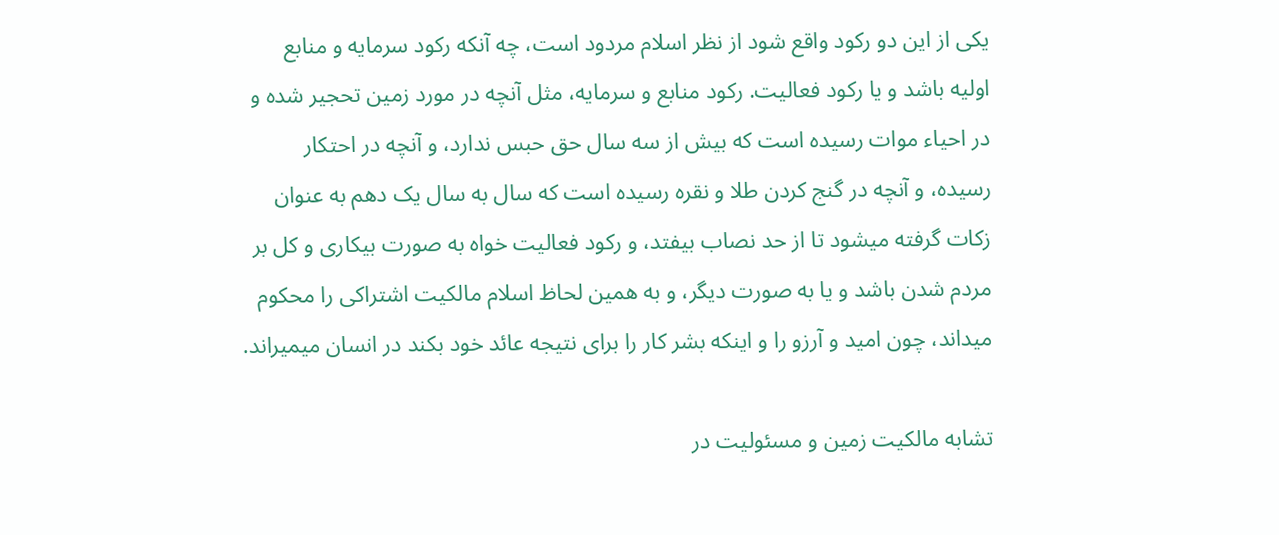یکی از این دو رکود واقع شود از نظر اسلام مردود است، چه آنکه رکود سرمایه و منابع اولیه باشد و یا رکود فعالیت. رکود منابع و سرمایه، مثل آنچه در مورد زمین تحجیر شده و در احیاء موات رسیده است که بیش از سه سال حق حبس ندارد، و آنچه در احتکار رسیده، و آنچه در گنج کردن طلا و نقره رسیده است که سال به سال یک دهم به عنوان زکات گرفته میشود تا از حد نصاب بیفتد، و رکود فعالیت خواه به صورت بیکاری و کل بر مردم شدن باشد و یا به صورت دیگر، و به همین لحاظ اسلام مالکیت اشتراکی را محکوم میداند، چون امید و آرزو را و اینکه بشر کار را برای نتیجه عائد خود بکند در انسان میمیراند.

تشابه مالکیت زمین و مسئولیت در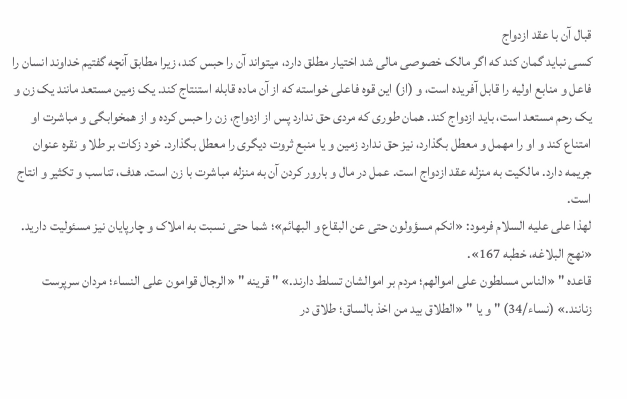قبال آن با عقد ازدواج
کسی نباید گمان کند که اگر مالک خصوصی مالی شد اختیار مطلق دارد، میتواند آن را حبس کند، زیرا مطابق آنچه گفتیم خداوند انسان را فاعل و منابع اولیه را قابل آفریده است، و (از) این قوه فاعلی خواسته که از آن ماده قابله استنتاج کند. یک زمین مستعد مانند یک زن و یک رحم مستعد است، باید ازدواج کند. همان طوری که مردی حق ندارد پس از ازدواج، زن را حبس کرده و از همخوابگی و مباشرت او امتناع کند و او را مهمل و معطل بگذارد، نیز حق ندارد زمین و یا منبع ثروت دیگری را معطل بگذارد. خود زکات بر طلا و نقره عنوان جریمه دارد. مالکیت به منزله عقد ازدواج است. عمل در مال و بارور کردن آن به منزله مباشرت با زن است. هدف، تناسب و تکثیر و انتاج است.
لهذا علی علیه السلام فرمود: «انکم مسؤولون حتی عن البقاع و البهائم»؛ شما حتی نسبت به املاک و چارپایان نیز مسئولیت دارید. «نهج البلاغه، خطبه 167».
قاعده " «الناس مسلطون علی اموالهم؛ مردم بر اموالشان تسلط دارند.» " قرینه " «الرجال قوامون علی النساء؛ مردان سرپرست زنانند.» (نساء/34) " و یا " «الطلاق بید من اخذ بالساق؛ طلاق در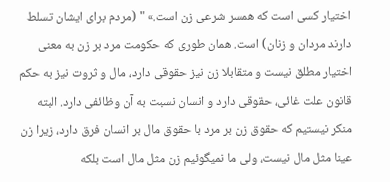اختیار کسی است که همسر شرعی زن است.» " (مردم برای ایشان تسلط دارند مردان و زنان) است. همان طوری که حکومت مرد بر زن به معنی اختیار مطلق نیست و متقابلا زن نیز حقوقی دارد، مال و ثروت نیز به حکم قانون علت غائی، حقوقی دارد و انسان نسبت به آن وظائفی دارد. البته منکر نیستیم که حقوق زن بر مرد با حقوق مال بر انسان فرق دارد، زیرا زن عینا مثل مال نیست، ولی ما نمیگوئیم زن مثل مال است بلکه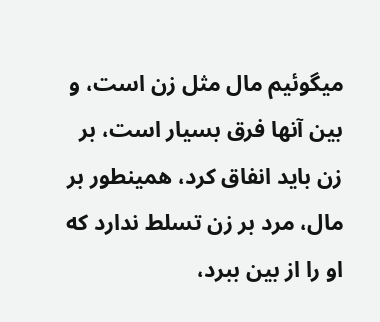میگوئیم مال مثل زن است، و بین آنها فرق بسیار است، بر زن باید انفاق کرد، همینطور بر مال، مرد بر زن تسلط ندارد که او را از بین ببرد،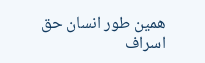همین طور انسان حق اسراف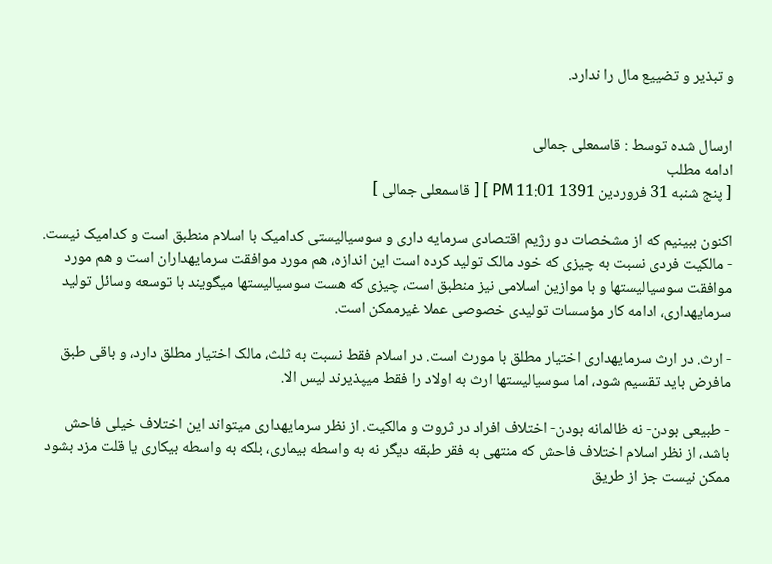و تبذیر و تضییع مال را ندارد.


ارسال شده توسط : قاسمعلی جمالی
ادامه مطلب
[ پنج شنبه 31 فروردین 1391 11:01 PM ] [ قاسمعلی جمالی ]

اکنون ببینیم که از مشخصات دو رژیم اقتصادی سرمایه داری و سوسیالیستی کدامیک با اسلام منطبق است و کدامیک نیست.
- مالکیت فردی نسبت به چیزی که خود مالک تولید کرده است این اندازه، هم مورد موافقت سرمایهداران است و هم مورد موافقت سوسیالیستها و با موازین اسلامی نیز منطبق است، چیزی که هست سوسیالیستها میگویند با توسعه وسائل تولید سرمایهداری، ادامه کار مؤسسات تولیدی خصوصی عملا غیرممکن است.

- ارث. در ارث سرمایهداری اختیار مطلق با مورث است. در اسلام فقط نسبت به ثلث، مالک اختیار مطلق دارد، و باقی طبق مافرض باید تقسیم شود، اما سوسیالیستها ارث به اولاد را فقط میپذیرند لیس الا.

- طبیعی بودن- نه ظالمانه بودن- اختلاف افراد در ثروت و مالکیت. از نظر سرمایهداری میتواند این اختلاف خیلی فاحش باشد، از نظر اسلام اختلاف فاحش که منتهی به فقر طبقه دیگر نه به واسطه بیماری، بلکه به واسطه بیکاری یا قلت مزد بشود ممکن نیست جز از طریق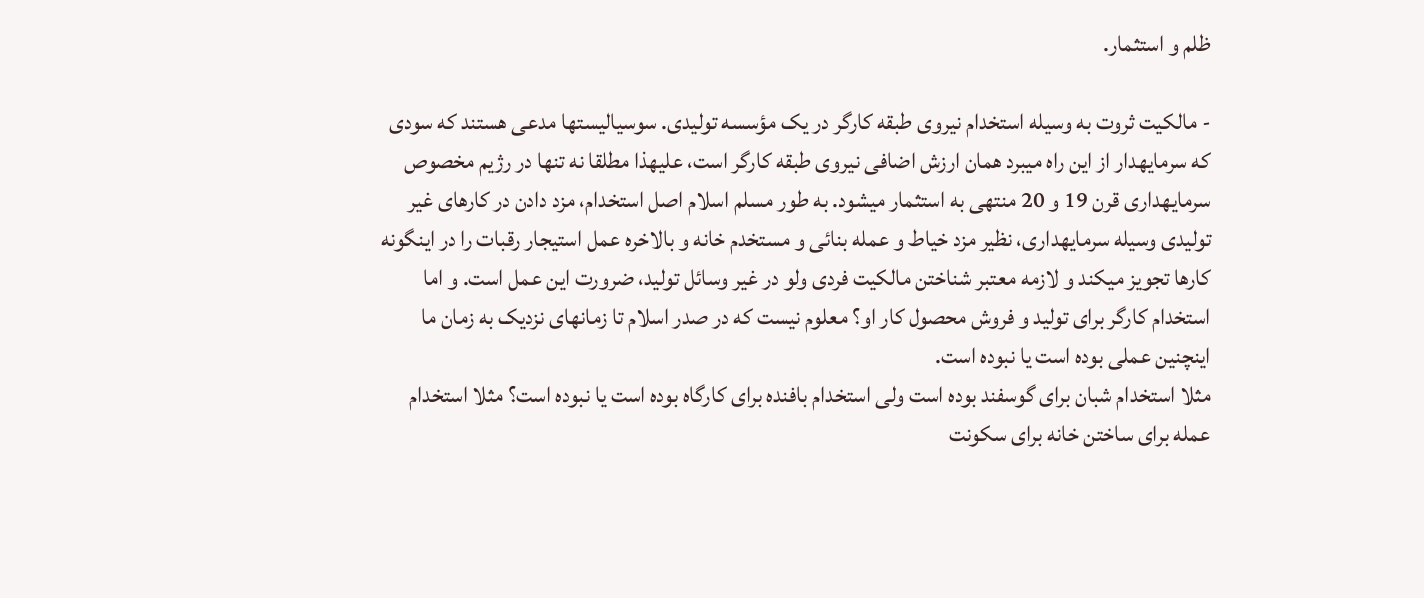ظلم و استثمار.

- مالکیت ثروت به وسیله استخدام نیروی طبقه کارگر در یک مؤسسه تولیدی. سوسیالیستها مدعی هستند که سودی که سرمایهدار از این راه میبرد همان ارزش اضافی نیروی طبقه کارگر است، علیهذا مطلقا نه تنها در رژیم مخصوص سرمایهداری قرن 19 و 20 منتهی به استثمار میشود. به طور مسلم اسلام اصل استخدام، مزد دادن در کارهای غیر تولیدی وسیله سرمایهداری، نظیر مزد خیاط و عمله بنائی و مستخدم خانه و بالاخره عمل استیجار رقبات را در اینگونه کارها تجویز میکند و لازمه معتبر شناختن مالکیت فردی ولو در غیر وسائل تولید، ضرورت این عمل است. و اما استخدام کارگر برای تولید و فروش محصول کار او؟ معلوم نیست که در صدر اسلام تا زمانهای نزدیک به زمان ما اینچنین عملی بوده است یا نبوده است.
مثلا استخدام شبان برای گوسفند بوده است ولی استخدام بافنده برای کارگاه بوده است یا نبوده است؟ مثلا استخدام عمله برای ساختن خانه برای سکونت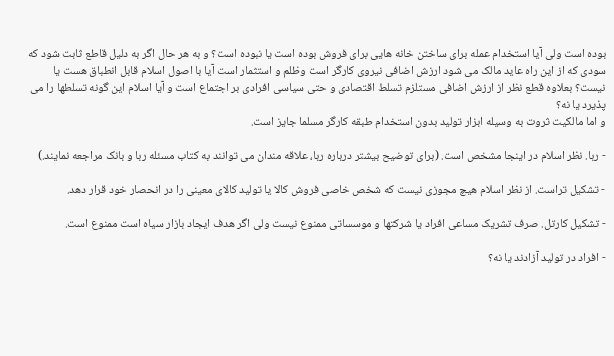بوده است ولی آیا استخدام عمله برای ساختن خانه هایی برای فروش بوده است یا نبوده است؟ و به هر حال اگر به دلیل قاطع ثابت شود که سودی که از این راه عاید مالک می شود ارزش اضافی نیروی کارگر است وظلم و استثمار است آیا با اصول اسلام قابل انطباق هست یا نیست؟ بعلاوه قطع نظر از ارزش اضافی مستلزم تسلط اقتصادی و حتی سیاسی افرادی بر اجتماع است و آیا اسلام این گونه تسلطها را می پذیرد یا نه؟
و اما مالکیت ثروت به وسیله ابزار تولید بدون استخدام طبقه کارگر مسلما جایز است.

- ربا. نظر اسلام در اینجا مشخص است. (برای توضیح بیشتر درباره ربا، علاقه مندان می توانند به کتاب مسئله ربا و بانک مراجعه نمایند.)

- تشکیل تراست. از نظر اسلام هیچ مجوزی نیست که شخص خاصی فروش کالا یا تولید کالای معینی را در انحصار خود قرار دهد.

- تشکیل کارتل. صرف تشریک مساعی افراد یا شرکتها و موسساتی ممنوع نیست ولی اگر هدف ایجاد بازار سیاه است ممنوع است.

- افراد در تولید آزادند یا نه؟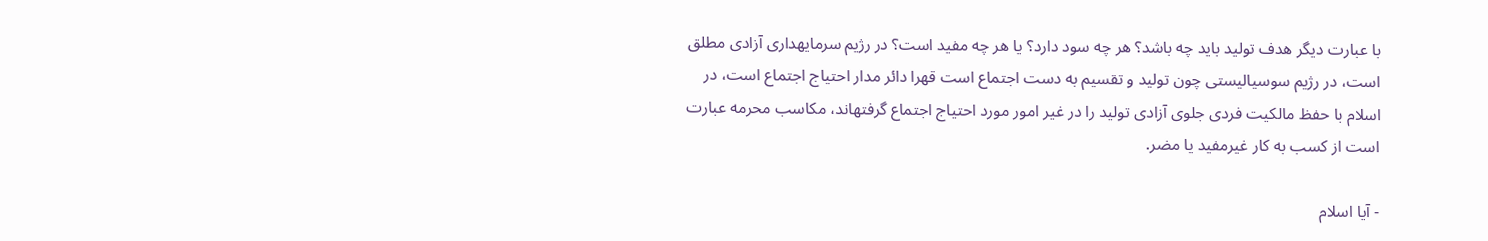با عبارت دیگر هدف تولید باید چه باشد؟ هر چه سود دارد؟ یا هر چه مفید است؟ در رژیم سرمایهداری آزادی مطلق است، در رژیم سوسیالیستی چون تولید و تقسیم به دست اجتماع است قهرا دائر مدار احتیاج اجتماع است، در اسلام با حفظ مالکیت فردی جلوی آزادی تولید را در غیر امور مورد احتیاج اجتماع گرفتهاند، مکاسب محرمه عبارت است از کسب به کار غیرمفید یا مضر.

- آیا اسلام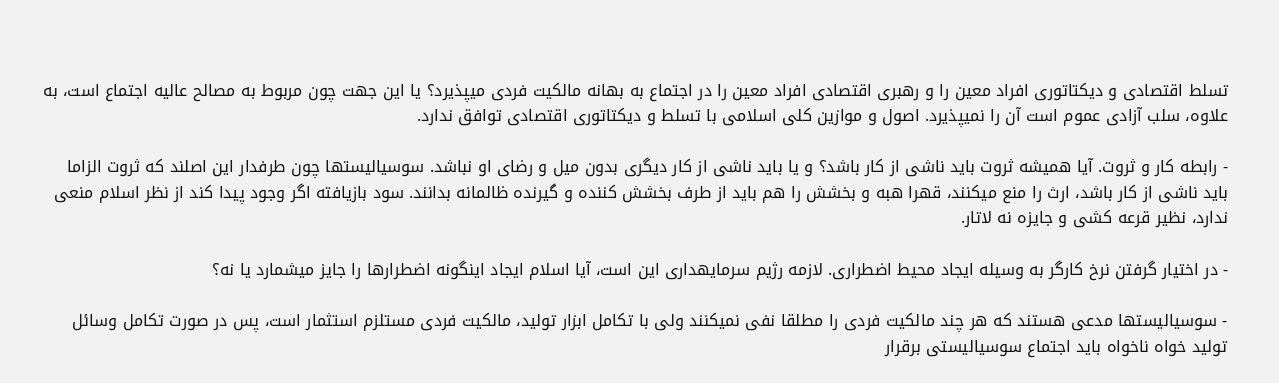تسلط اقتصادی و دیکتاتوری افراد معین را و رهبری اقتصادی افراد معین را در اجتماع به بهانه مالکیت فردی میپذیرد؟ یا این جهت چون مربوط به مصالح عالیه اجتماع است، به علاوه، سلب آزادی عموم است آن را نمیپذیرد. اصول و موازین کلی اسلامی با تسلط و دیکتاتوری اقتصادی توافق ندارد.

- رابطه کار و ثروت. آیا همیشه ثروت باید ناشی از کار باشد؟ و یا باید ناشی از کار دیگری بدون میل و رضای او نباشد. سوسیالیستها چون طرفدار این اصلند که ثروت الزاما باید ناشی از کار باشد، ارث را منع میکنند، قهرا هبه و بخشش را هم باید از طرف بخشش کننده و گیرنده ظالمانه بدانند. سود بازیافته اگر وجود پیدا کند از نظر اسلام منعی ندارد، نظیر قرعه کشی و جایزه نه لاتار.

- در اختیار گرفتن نرخ کارگر به وسیله ایجاد محیط اضطراری. لازمه رژیم سرمایهداری این است، آیا اسلام ایجاد اینگونه اضطرارها را جایز میشمارد یا نه؟

- سوسیالیستها مدعی هستند که هر چند مالکیت فردی را مطلقا نفی نمیکنند ولی با تکامل ابزار تولید، مالکیت فردی مستلزم استثمار است، پس در صورت تکامل وسائل تولید خواه ناخواه باید اجتماع سوسیالیستی برقرار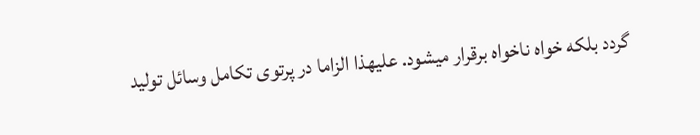گردد بلکه خواه ناخواه برقرار میشود. علیهذا الزاما در پرتوی تکامل وسائل تولید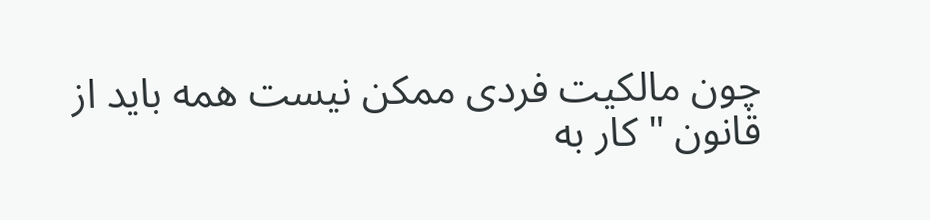چون مالکیت فردی ممکن نیست همه باید از
قانون " کار به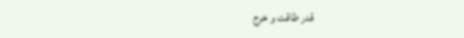قدر طاقت و خرج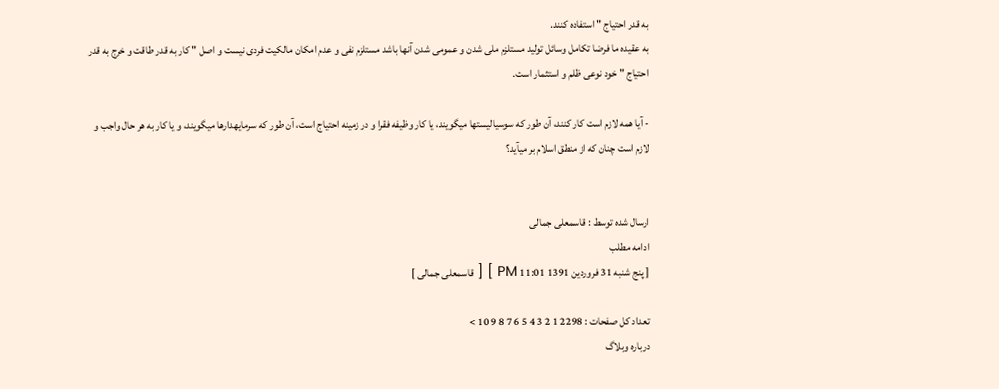به قدر احتیاج " استفاده کنند.
به عقیده ما فرضا تکامل وسائل تولید مستلزم ملی شدن و عمومی شدن آنها باشد مستلزم نفی و عدم امکان مالکیت فردی نیست و اصل " کار به قدر طاقت و خرج به قدر احتیاج " خود نوعی ظلم و استثمار است.

- آیا همه لازم است کار کنند، آن طور که سوسیالیستها میگویند، یا کار وظیفه فقرا و در زمینه احتیاج است، آن طور که سرمایهدارها میگویند، و یا کار به هر حال واجب و لازم است چنان که از منطق اسلام بر میآید؟


ارسال شده توسط : قاسمعلی جمالی
ادامه مطلب
[ پنج شنبه 31 فروردین 1391 11:01 PM ] [ قاسمعلی جمالی ]

تعداد کل صفحات : 2298 1 2 3 4 5 6 7 8 9 10 >
درباره وبلاگ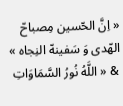« اِنَّ الحّسین مِصباحّ الهّدی وَ سَفینهّ النِجاه » & « اللَّهُ نُورُ السَّمَاوَاتِ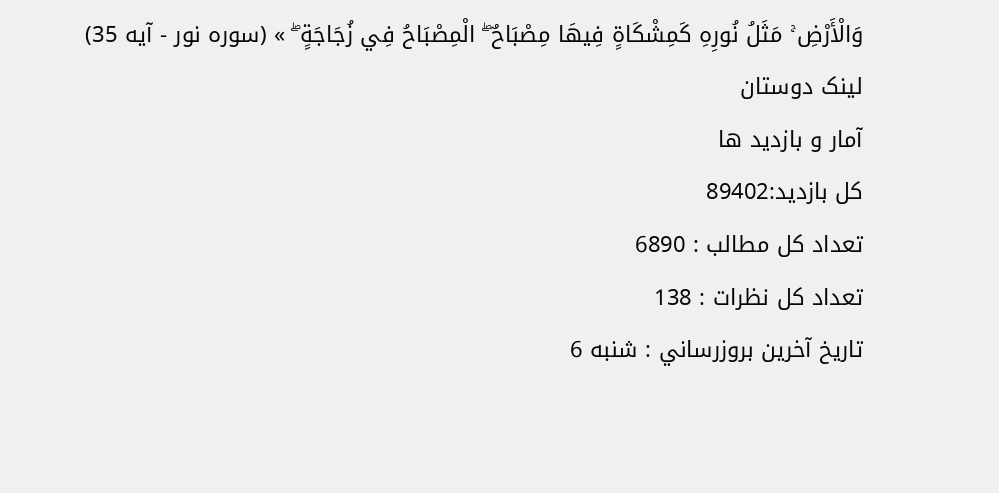وَالْأَرْضِ ۚ مَثَلُ نُورِهِ كَمِشْكَاةٍ فِيهَا مِصْبَاحٌ ۖ الْمِصْبَاحُ فِي زُجَاجَةٍ ۖ » (سوره نور - آيه 35)
لينک دوستان
آمار و بازديد ها
کل بازديد:89402
تعداد کل مطالب : 6890
تعداد کل نظرات : 138
تاريخ آخرين بروزرساني : شنبه 6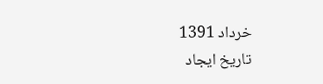خرداد 1391
تاريخ ايجاد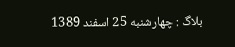بلاگ : چهارشنبه 25 اسفند 1389